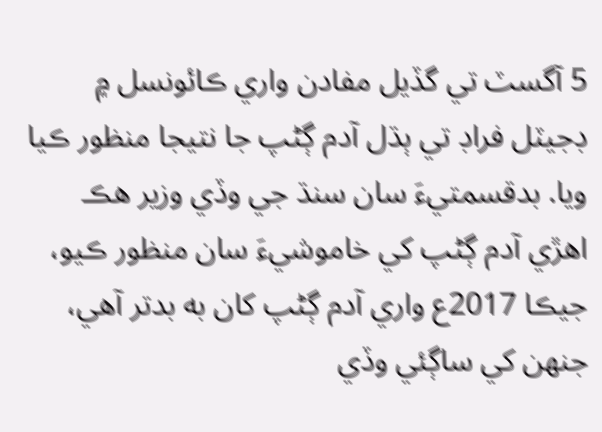5 آگسٽ تي گڏيل مفادن واري ڪائونسل ۾ ڊجيٽل فراڊ تي ٻڌل آدم ڳڻپ جا نتيجا منظور ڪيا ويا. بدقسمتيءَ سان سنڌ جي وڏي وزير هڪ اهڙي آدم ڳڻپ کي خاموشيءَ سان منظور ڪيو، جيڪا 2017ع واري آدم ڳڻپ کان به بدتر آهي، جنهن کي ساڳئي وڏي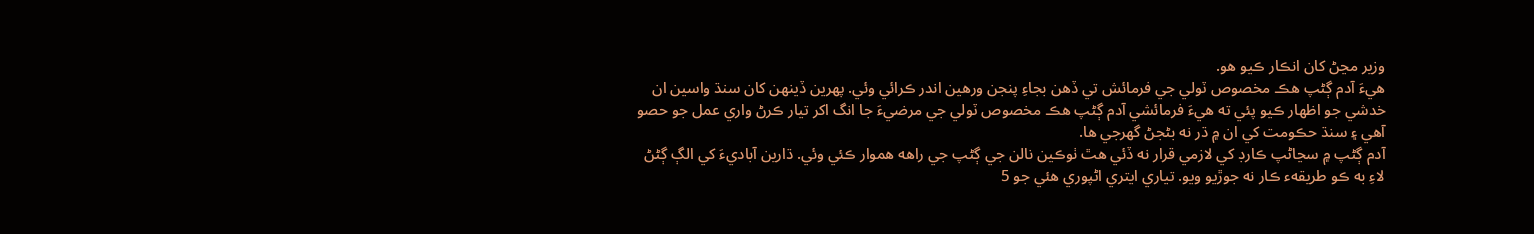وزير مڃڻ کان انڪار ڪيو هو.
هيءَ آدم ڳڻپ هڪ مخصوص ٽولي جي فرمائش تي ڏهن بجاءِ پنجن ورهين اندر ڪرائي وئي. پهرين ڏينهن کان سنڌ واسين ان خدشي جو اظهار ڪيو پئي ته هيءَ فرمائشي آدم ڳڻپ هڪ مخصوص ٽولي جي مرضيءَ جا انگ اکر تيار ڪرڻ واري عمل جو حصو آهي ۽ سنڌ حڪومت کي ان ۾ ڌر نه بڻجڻ گهرجي ها.
آدم ڳڻپ ۾ سڃاڻپ ڪارڊ کي لازمي قرار نه ڏئي هٿ ٺوڪين نالن جي ڳڻپ جي راهه هموار ڪئي وئي. ڌارين آباديءَ کي الڳ ڳڻڻ لاءِ به ڪو طريقهء ڪار نه جوڙيو ويو. تياري ايتري اڻپوري هئي جو 5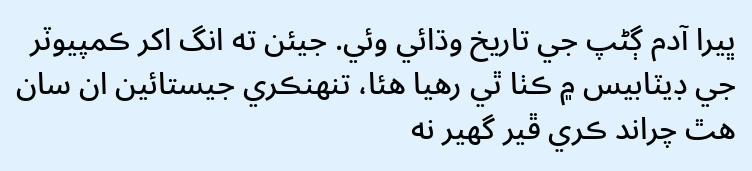ڀيرا آدم ڳڻپ جي تاريخ وڌائي وئي. جيئن ته انگ اکر ڪمپيوٽر جي ڊيٽابيس ۾ ڪٺا ٿي رهيا هئا، تنهنڪري جيستائين ان سان هٿ چراند ڪري ڦير گهير نه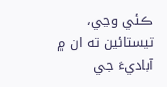ڪئي وڃي، تيستائين ته ان ۾ آباديءَ جي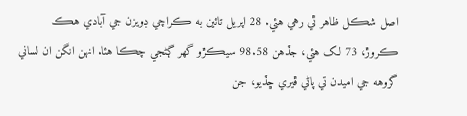اصل شڪل ظاهر ٿي رهي هئي. 28 اپريل تائين به ڪراچي ڊويزن جي آبادي هڪ ڪروڙ، 73 لک هئي، جڏهن 98.58 سيڪڙو گهر ڳڻجي چڪا هئا. انهن انگن ان لساني گروهه جي اميدن تي پاڻي ڦيري ڇڏيو، جن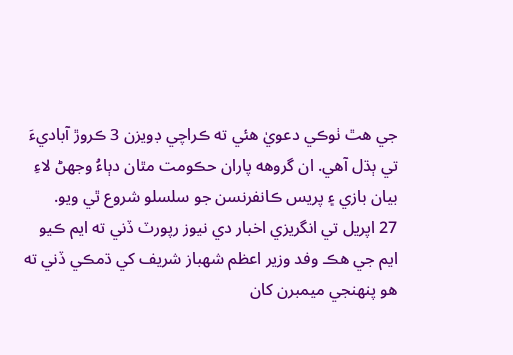جي هٿ ٺوڪي دعويٰ هئي ته ڪراچي ڊويزن 3 ڪروڙ آباديءَ تي ٻڌل آهي. ان گروهه پاران حڪومت مٿان دٻاءُ وجهڻ لاءِ بيان بازي ۽ پريس ڪانفرنسن جو سلسلو شروع ٿي ويو.
27 اپريل تي انگريزي اخبار دي نيوز رپورٽ ڏني ته ايم ڪيو ايم جي هڪ وفد وزير اعظم شهباز شريف کي ڌمڪي ڏني ته هو پنهنجي ميمبرن کان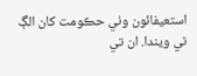استعيفائون وٺي حڪومت کان الڳ ٿي ويندا. ان تي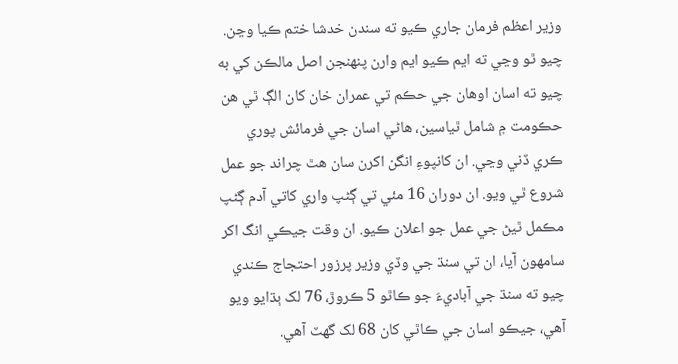وزير اعظم فرمان جاري ڪيو ته سندن خدشا ختم ڪيا وڃن. چيو ٿو وڃي ته ايم ڪيو ايم وارن پنهنجن اصل مالڪن کي به چيو ته اسان اوهان جي حڪم تي عمران خان کان الڳ ٿي هن حڪومت ۾ شامل ٿياسين، هاڻي اسان جي فرمائش پوري ڪري ڏني وڃي. ان کانپوءِ انگن اکرن سان هٿ چراند جو عمل شروع ٿي ويو. ان دوران 16 مئي تي ڳڻپ واري کاتي آدم ڳڻپ مڪمل ٿيڻ جي عمل جو اعلان ڪيو. ان وقت جيڪي انگ اکر سامهون آيا، ان تي سنڌ جي وڏي وزير پرزور احتجاج ڪندي چيو ته سنڌ جي آباديءَ جو ڪاٿو 5 ڪروڙ، 76 لک ٻڌايو ويو آهي، جيڪو اسان جي ڪاٿي کان 68 لک گهٽ آهي.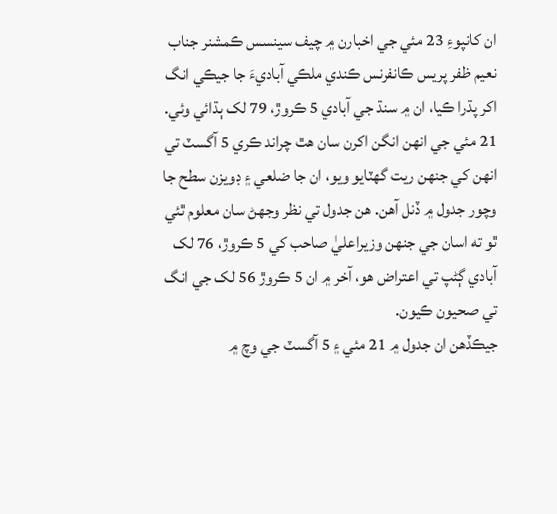ان کانپوءِ 23 مئي جي اخبارن ۾ چيف سينسس ڪمشنر جناب نعيم ظفر پريس ڪانفرنس ڪندي ملڪي آباديءَ جا جيڪي انگ اکر پڌرا ڪيا، ان ۾ سنڌ جي آبادي 5 ڪروڙ، 79 لک ٻڌائي وئي. 21 مئي جي انهن انگن اکرن سان هٿ چراند ڪري 5 آگسٽ تي انهن کي جنهن ريت گهٽايو ويو، ان جا ضلعي ۽ ڊويزن سطح جا وچور جدول ۾ ڏنل آهن. هن جدول تي نظر وجهڻ سان معلوم ٿئي ٿو ته اسان جي جنهن وزيراعليٰ صاحب کي 5 ڪروڙ، 76 لک آبادي ڳڻپ تي اعتراض هو، آخر ۾ ان 5 ڪروڙ 56 لک جي انگ تي صحيون ڪيون.
جيڪڏهن ان جدول ۾ 21 مئي ۽ 5 آگسٽ جي وچ ۾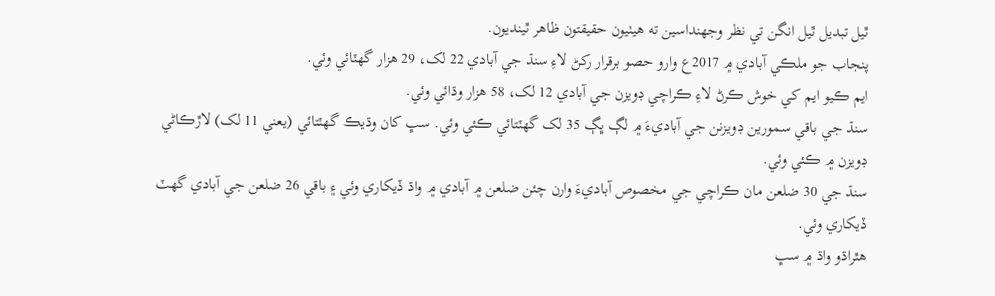ٿيل تبديل ٿيل انگن تي نظر وجهنداسين ته هيٺيون حقيقتون ظاهر ٿينديون.
پنجاب جو ملڪي آبادي ۾ 2017ع وارو حصو برقرار رکڻ لاءِ سنڌ جي آبادي 22 لک، 29 هزار گهٽائي وئي.
ايم ڪيو ايم کي خوش ڪرڻ لاءِ ڪراچي ڊويزن جي آبادي 12 لک، 58 هزار وڌائي وئي.
سنڌ جي باقي سمورين ڊويزنن جي آباديءَ ۾ لڳ ڀڳ 35 لک گهٽتائي ڪئي وئي. سڀ کان وڌيڪ گهٽتائي (يعني 11 لک) لاڙڪاڻي ڊويزن ۾ ڪئي وئي.
سنڌ جي 30 ضلعن مان ڪراچي جي مخصوص آباديءَ وارن چئن ضلعن ۾ آبادي ۾ واڌ ڏيکاري وئي ۽ باقي 26 ضلعن جي آبادي گهٽ ڏيکاري وئي.
هٿراڌو واڌ ۾ سڀ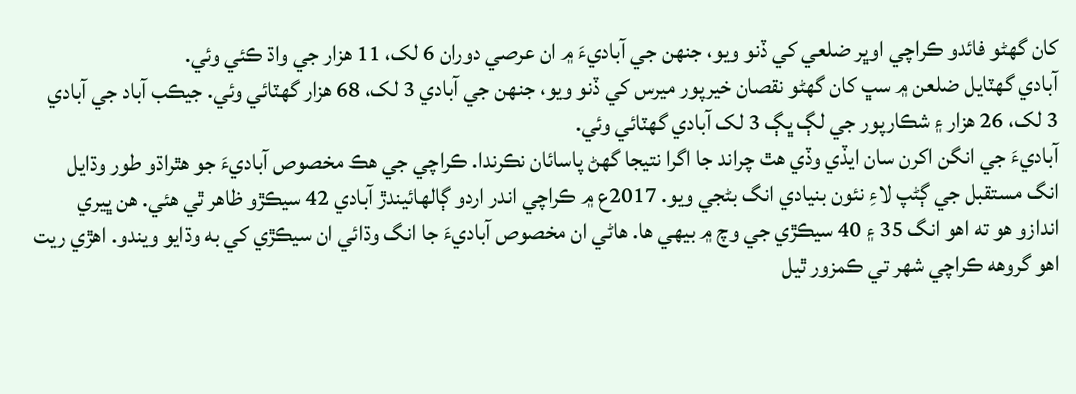کان گهڻو فائدو ڪراچي اوڀر ضلعي کي ڏنو ويو، جنهن جي آباديءَ ۾ ان عرصي دوران 6 لک، 11 هزار جي واڌ ڪئي وئي.
آبادي گهٽايل ضلعن ۾ سڀ کان گهڻو نقصان خيرپور ميرس کي ڏنو ويو، جنهن جي آبادي 3 لک، 68 هزار گهٽائي وئي. جيڪب آباد جي آبادي 3 لک، 26 هزار ۽ شڪارپور جي لڳ ڀڳ 3 لک آبادي گهٽائي وئي.
آباديءَ جي انگن اکرن سان ايڏي وڏي هٿ چراند جا اگرا نتيجا گهڻ پاسائان نڪرندا. ڪراچي جي هڪ مخصوص آباديءَ جو هٿراڌو طور وڌايل انگ مستقبل جي ڳڻپ لاءِ نئون بنيادي انگ بڻجي ويو. 2017ع ۾ ڪراچي اندر اردو ڳالهائيندڙ آبادي 42 سيڪڙو ظاهر ٿي هئي. هن ڀيري اندازو هو ته اهو انگ 35 ۽ 40 سيڪڙي جي وچ ۾ بيهي ها. هاڻي ان مخصوص آباديءَ جا انگ وڌائي ان سيڪڙي کي به وڌايو ويندو. اهڙي ريت اهو گروهه ڪراچي شهر تي ڪمزور ٿيل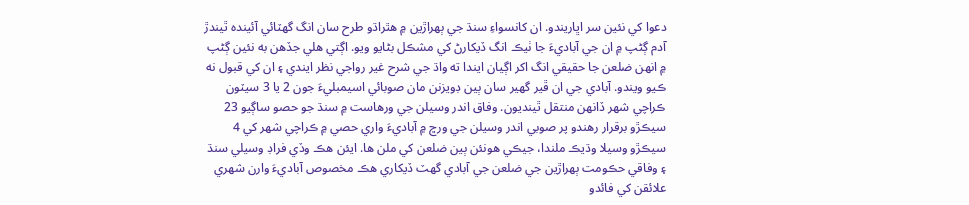دعوا کي نئين سر اڀاريندو. ان کانسواءِ سنڌ جي ٻهراڙين ۾ هٿراڌو طرح سان انگ گهٽائي آئينده ٿيندڙ آدم ڳڻپ ۾ ان جي آباديءَ جا ٺيڪ انگ ڏيکارڻ کي مشڪل بڻايو ويو. اڳتي هلي جڏهن به نئين ڳڻپ ۾ انهن ضلعن جا حقيقي انگ اکر اڳيان ايندا ته واڌ جي شرح غير رواجي نظر ايندي ۽ ان کي قبول نه ڪيو ويندو. آبادي جي ان ڦير گهير سان ٻين ڊويزنن مان صوبائي اسيمبليءَ جون 2 يا 3 سيٽون ڪراچي شهر ڏانهن منتقل ٿينديون. وفاق اندر وسيلن جي ورهاست ۾ سنڌ جو حصو ساڳيو 23 سيڪڙو برقرار رهندو پر صوبي اندر وسيلن جي ورڇ ۾ آباديءَ واري حصي ۾ ڪراچي شهر کي 4 سيڪڙو وسيلا وڌيڪ ملندا، جيڪي هونئن ٻين ضلعن کي ملن ها. ايئن هڪ وڏي فراڊ وسيلي سنڌ ۽ وفاقي حڪومت ٻهراڙين جي ضلعن جي آبادي گهٽ ڏيکاري هڪ مخصوص آباديءَ وارن شهري علائقن کي فائدو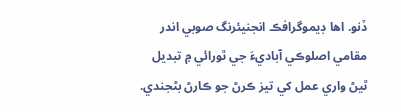ڏنو. اها ڊيموگرافڪ انجنيئرنگ صوبي اندر مقامي اصلوڪي آباديءَ جي ٿورائي ۾ تبديل ٿيڻ واري عمل کي تيز ڪرڻ جو ڪارڻ بڻجندي.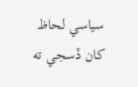سياسي لحاظ کان ڏسجي ته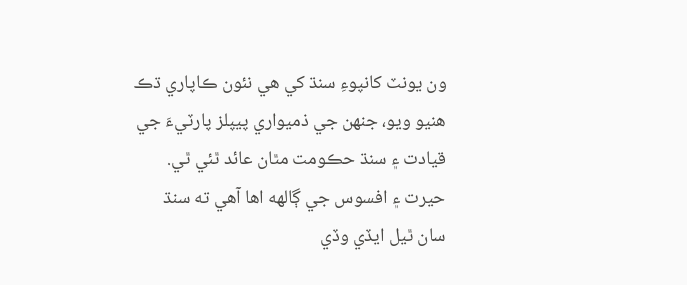ون يونٽ کانپوءِ سنڌ کي هي نئون ڪاپاري ڌڪ هنيو ويو، جنهن جي ذميواري پيپلز پارٽيءَ جي قيادت ۽ سنڌ حڪومت مٿان عائد ٿئي ٿي. حيرت ۽ افسوس جي ڳالهه اها آهي ته سنڌ سان ٿيل ايڏي وڏي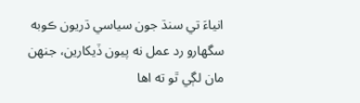انياءَ تي سنڌ جون سياسي ڌريون ڪوبه سگهارو رد عمل نه پيون ڏيکارين، جنهن مان لڳي ٿو ته اها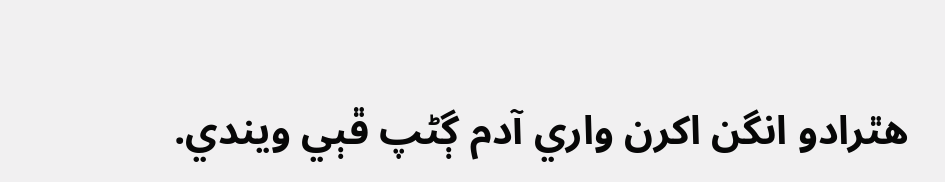هٿرادو انگن اکرن واري آدم ڳڻپ ڦٻي ويندي.